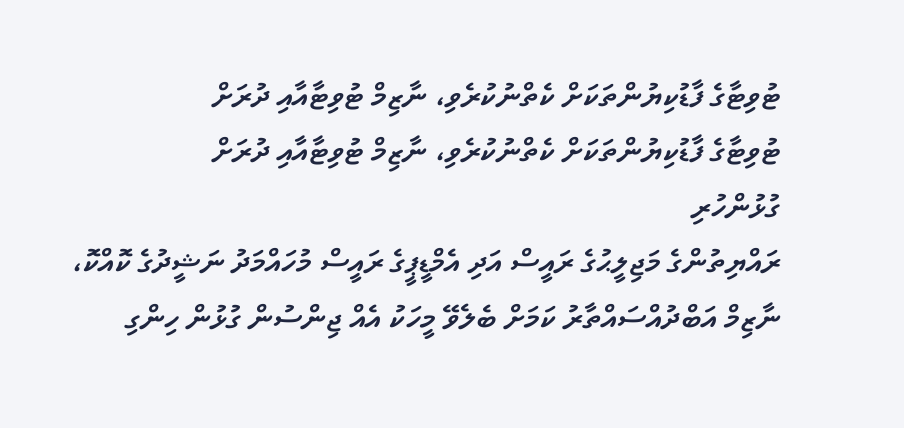ޓުވިޓާގެ ފާޑުކިޔުންތަކަށް ކެތްނުކުރެވި، ނާޒިމް ޓުވިޓާއާއި ދުރަށް
ޓުވިޓާގެ ފާޑުކިޔުންތަކަށް ކެތްނުކުރެވި، ނާޒިމް ޓުވިޓާއާއި ދުރަށް
ގުޅުންހުރި
ރައްޔިތުންގެ މަޖިލީޙުގެ ރައީސް އަދި އެމްޑީޕީގެ ރައީސް މުހައްމަދު ނަޝީދުގެ ކޮއްކޮ، ނާޒިމް އަބްދުއްސައްތާރު ކަމަށް ބެލެވޭ މީހަކު އެއް ޖިންސުން ގުޅުން ހިންގި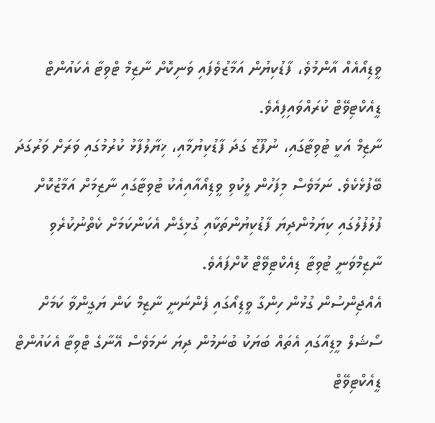ވީޑިއޯއެއް އާންމުވެ، ފާޑުކިޔުން އަމާޒުވެފައި ވަނިކޮށް ނާޒިމް ޓްވިޓާ އެކައުންޓް ޑީއެކްޓިވޭޓް ކުރައްވައިފިއެވެ.
ނާޒިމް އަކީ ޓުވިޓާގައި، ނުފޫޒު ގަދަ ފާޑުކިޔުމާއި، ޚިޔާލުފާޅު ކުރުމުގައި ވަރަށް ވަރުގަދަ ބޭފުޅެކެވެ. ނަމަވެސް މިފަހުން ލީކުވި ވީޑިއޯއާއިއެކު ޓުވިޓާގައި ނާޒިމަށް އަމާޒުކޮށް ފުލުފުލުގައި ކިޔަމުންދިޔަ ފާޑުކިޔުންތަކާއި ގުޅިގެން އެކަންކަމަށް ކެތްނުކުރެވި ނާޒިމްވަނީ ޓުވިޓާ ޑިއެކްޓިވޭޓް ކޮށްފައެވެ.
އެއްޖިންސުން ގުޅުން ހިންގާ ވީޑިއޯގައި ފެންނަނީ ނާޒިމް ކަން ޔަގީންވާ ކަމަށް ސޯޝަލް މީޑިއާގައި އެތައް ބަޔަކު ބުނަމުން ދިޔަ ނަމަވެސް އޭނާގެ ޓްވިޓާ އެކައުންޓް ޑީއެކްޓިވޭޓް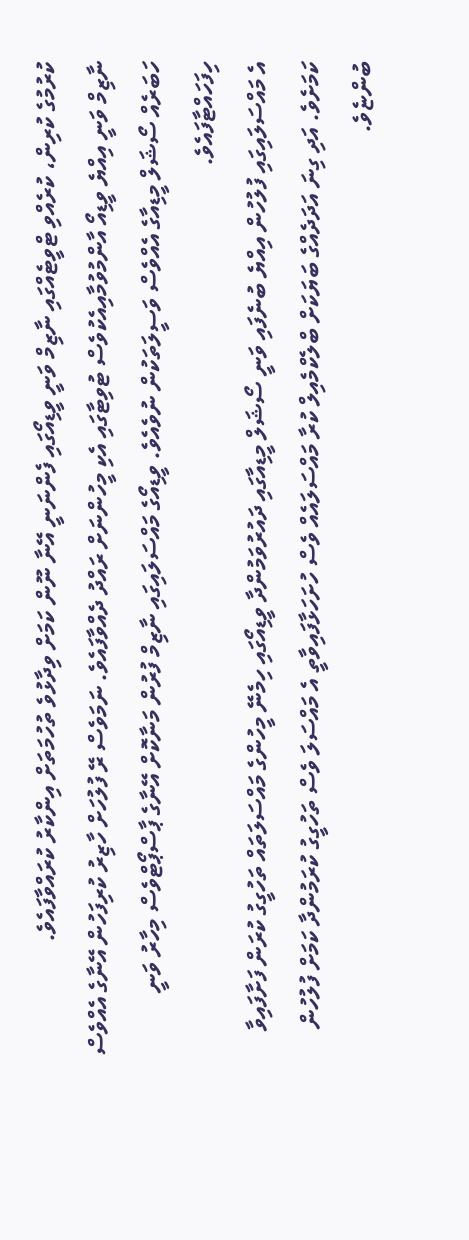ކުރުމުގެ ކުރިން، ކުރެއްވި ޓްވީޓެއްގައި ނާޒިމް ވަނީ ވީޑިއޯގައި ފެންނަނީ އޭނާ ނޫން ކަމަށް ވިދާޅުވެ ތުހުމަތަށް އިންކާރު ކުރައްވާފައެވެ.
ނާޒިމް ވަނީ އިއްޔެ ވީޑިއޯ އާންމުވުމާއިއެކުވެސް ޓުވިޓާގައި އެކި މީހުންނަށް ރައްދު ދެއްވާފައެވެ. ނަމަވެސް ރޭ ފުލުހަށް ހާޒިރު ކުރިފަހުން އޭނާގެ އެއްވެސް ހަބަރެއް ސޯޝަލް މީޑިއާގެ އެއްވެސް ވަސީލަތަކުން ނުވެއެވެ. ވީޑިއޯގެ މައްސަލައިގައި ނާޒިމް ފުރުން މަނާކޮށް އޭނާގެ ޕާސްޕޯޓްވެސް މިހާރު ވަނީ ހިފަހައްޓާފައެވެ.
އެ މައްސަލައިގައި ފުލުހުން އިއްޔެ ބުނެފައި ވަނީ ސޯޝަލް މީޑިއާގައި ދައުރުވަމުންދާ ވީޑިއޯގައި ހިމެނޭ މީހުންގެ މައްސަލަތައް ތަހުގީގު ކުރަން ފަށާފައިވާ ކަމަށެވެ. އަދި ގިނަ އަދަދެއްގެ ބަޔަކަށް ބްލެކްމެއިލް ކުރާ މައްސަލައެއް ވެސް ހުށަހަޅާފައިވާތީ އެ މައްސަލަ ވެސް ތަހުގީގު ކުރަމުންދާ ކަމަށް ފުލުހުން ބުންޏެވެ.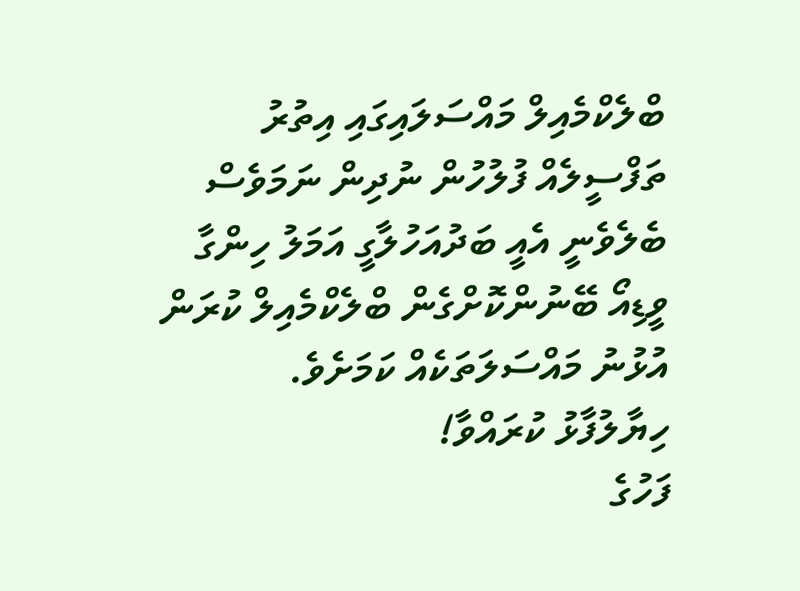ބްލެކްމެއިލް މައްސަލައިގައި އިތުރު ތަފްސީލެއް ފުލުހުން ނުދިން ނަމަވެސް ބެލެވެނީ އެއީ ބަދުއަހުލާގީ އަމަލު ހިންގާ ވީޑިއޯ ބޭނުންކޮށްގެން ބްލެކްމެއިލް ކުރަން އުޅުނު މައްސަލަތަކެއް ކަމަށެވެ.
ހިޔާލުފާޅު ކުރައްވާ!
ފަހުގެ